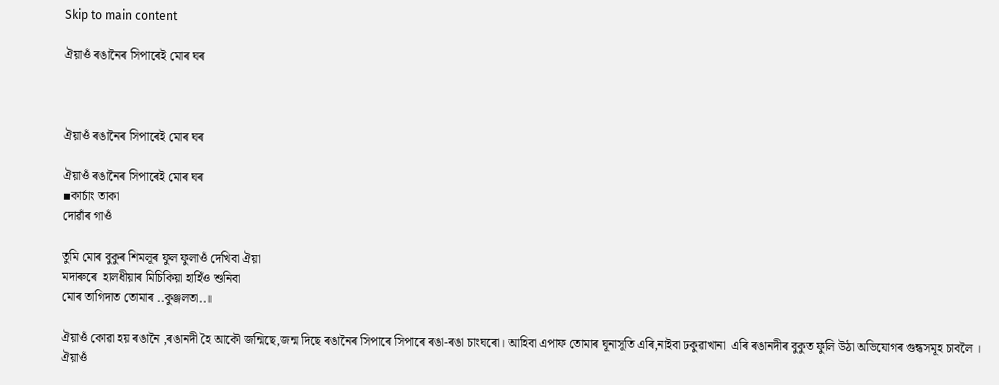Skip to main content

ঐয়াওঁ ৰঙানৈৰ সিপাৰেই মোৰ ঘৰ



ঐয়াওঁ ৰঙানৈৰ সিপাৰেই মোৰ ঘৰ

ঐয়াওঁ ৰঙানৈৰ সিপাৰেই মোৰ ঘৰ
▪কাৰ্চাং তাকা
দোৱাঁৰ গাওঁ

তুমি মোৰ বুকুৰ শিমলূৰ ফুল ফুলাওঁ দেখিবা ঐয়া
মদাৰুৰে  হালধীয়াৰ মিচিকিয়া হাহিঁও শুনিবা
মোৰ তাগিদাত তোমাৰ ..কুঞ্জলতা..॥

ঐয়াওঁ কোৱা হয় ৰঙানৈ ,ৰঙানদী হৈ আকৌ জন্মিছে,জন্ম দিছে ৰঙানৈৰ সিপাৰে সিপাৰে ৰঙা-ৰঙা চাংঘৰো। আহিবা এপাফ তোমাৰ ঘূনাসূতি এৰি,নাইবা ঢকুৱাখানা  এৰি ৰঙানদীৰ বুকুত ফুলি উঠা অভিযোগৰ গুন্ধসমূহ চাবলৈ । ঐয়াওঁ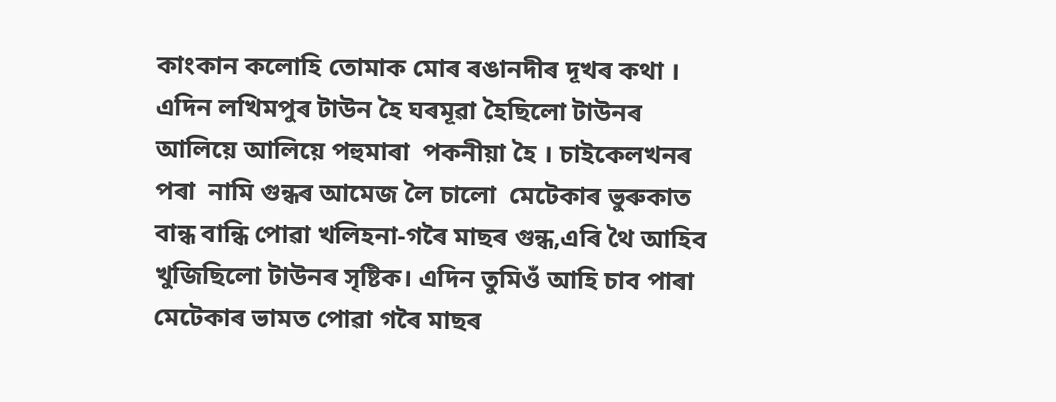কাংকান কলোহি তোমাক মোৰ ৰঙানদীৰ দূখৰ কথা । এদিন লখিমপুৰ টাউন হৈ ঘৰমূৱা হৈছিলো টাউনৰ আলিয়ে আলিয়ে পহুমাৰা  পকনীয়া হৈ । চাইকেলখনৰ পৰা  নামি গুন্ধৰ আমেজ লৈ চালো  মেটেকাৰ ভুৰুকাত বান্ধ বান্ধি পোৱা খলিহনা-গৰৈ মাছৰ গুন্ধ,এৰি থৈ আহিব খুজিছিলো টাউনৰ সৃষ্টিক। এদিন তুমিওঁ আহি চাব পাৰা মেটেকাৰ ভামত পোৱা গৰৈ মাছৰ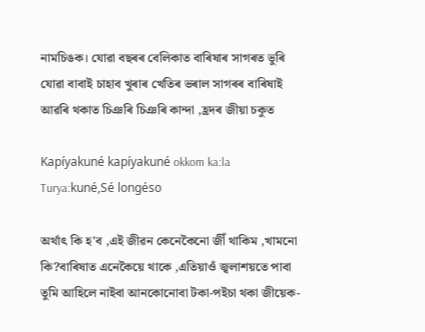নামচিঙক। যোৱা বছৰৰ বেলিকাত বাৰিষাৰ সাগৰত ভুৰি যোৱা বাবাই চাহাব খুৰাৰ খেতিৰ ভৰাল সাগৰৰ বাৰিষাই আৱৰি থকাত চিঞৰি চিঞৰি কান্দা ,হ্ৰদৰ জীয়া চকুত

Kapíyakuné kapíyakuné okkom ka:la
Turya:kuné,Sé longéso

অৰ্থাৎ কি হ'ব ,এই জীৱন কেনেকৈনো জীঁ থাকিম ,খামনো কি?বাৰিষাত এনেকৈয়ে থাকে ,এতিয়াওঁ জ্বলাশয়তে পাবা তুমি আহিলে নাইবা আনকোনোবা টকা-পইচা থকা জীয়েক-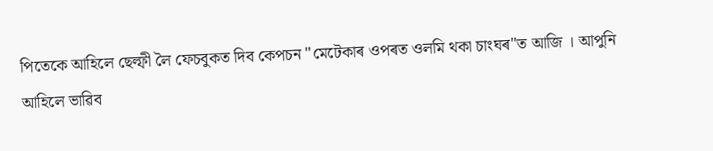পিতেকে আহিলে ছেল্ফী লৈ ফেচবুকত দিব কেপচন "মেটেকাৰ ওপৰত ওলমি থকা চাংঘৰ"ত আজি । আপুনি আহিলে ভাৱিব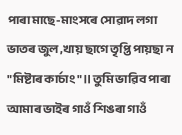পাৰা মাছে-মাংসৰে সোৱাদ লগা ভাতৰ জুল ,খায় ছাগে তৃপ্তি পায়ছা ন "মিষ্টাৰ কাৰ্চাং"॥ তুমি ভাৱিব পাৰা আমাৰ ভাইৰ গাওঁ শিঙৰা গাওঁ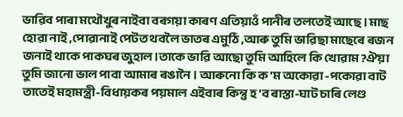ভাৱিব পাৰা মথৌখুৰ নাইবা বৰগয়া কাৰণ এতিয়াওঁ পানীৰ তলতেই আছে । মাছ হোৱা নাই ,পোৱানাই পেটত থবলৈ ভাতৰ এমুঠি ,আৰু তুমি ভাৱিছা মাছেৰে ৰজন জনাই থাকে পাকঘৰ জুহাল।তাকে ভাৱি আছো তুমি আহিলে কি খোৱাম ?ঐয়া তুমি জানো ভাল পাবা আমাৰ ৰঙানৈ । আৰুনো কি ক'ম অকোৱা -পকোৱা বাট তাতেই মহামন্ত্ৰী-বিধায়কৰ পয়মাল এইবাৰ কিন্তু হ'ব ৰাস্তা-ঘাট চাৰি লেণ্ড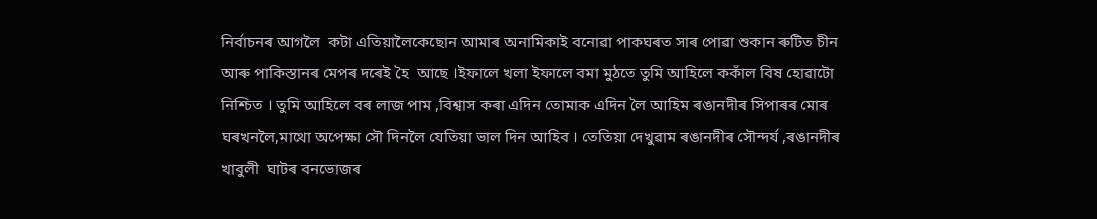নিৰ্বাচনৰ আগলৈ  কটা এতিয়ালৈকেছোন আমাৰ অনামিকাই বনোৱা পাকঘৰত সাৰ পোৱা শুকান ৰুটিত চীন আৰু পাকিস্তানৰ মেপৰ দৰেই হৈ  আছে ।ইফালে খলা ইফালে বমা মুঠতে তুমি আহিলে ককাঁল বিষ হো‍ৱাটো নিশ্চিত । তুমি আহিলে বৰ লাজ পাম ,বিশ্বাস কৰা এদিন তোমাক এদিন লৈ আহিম ৰঙানদীৰ সিপাৰৰ মোৰ ঘৰখনলৈ,মাথো অপেক্ষা সৌ দিনলৈ যেতিয়া ভাল দিন আহিব । তেতিয়া দেখুৱাম ৰঙানদীৰ সৌন্দৰ্য ,ৰঙানদীৰ খাবুলী  ঘাটৰ বনভোজৰ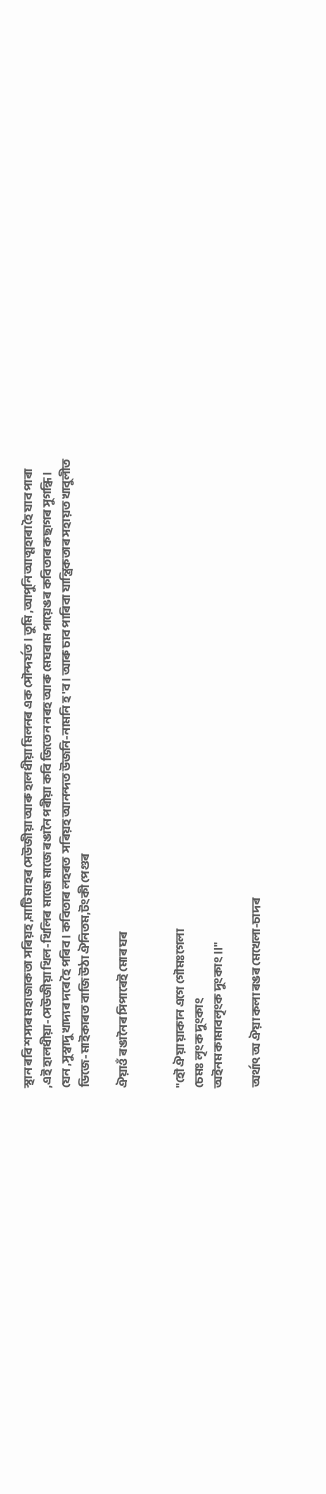স্থান ৰবি শস্যৰ মহাজাকতা সৰিয়হ ,মাটি মাহৰ সেউজীয়া আৰু হালধীয়া মিলনৰ এক সৌন্দৰ্যত । তুমি ,আপুনি আত্মহাৰা হৈ যাব পাৰা ,এই হালধীয়া-সেউজীয়া খিল-খিলিৰ  মাজে মাজে ৰঙানৈ পৰীয়া কবি জিতেন নৰহ আৰু মেঘৰাম পায়েঙৰ কবিতাৰ কছাগৰ সুগন্ধি। যেন ,সুস্বাদু খাদ্যৰ দৰে হৈ পৰিব । কবিতাৰ লহৰত  সৰিয়হ আনন্দত উজনি-নামনি হ'ব । আৰু চাব পাৰিবা যান্ত্ৰিকতাৰ সহায়ত খাবুলীত ডিজে-মাইকাৰত বাজি উঠা ঐনিতম,টংকী পেগুৰ

ঐয়াওঁ ৰঙানৈৰ সিপাৰেই মোৰ ঘৰ


"হৌ ঐয়া য়াকান এগে গৌমঃগেলা
চেমঃ লৃংক দুংকাং
অইনম কামাবলৃংক দুংকাং ॥"

অৰ্থাৎ অ ঐয়া কলা ৰঙৰ মেখেলা-চাদৰ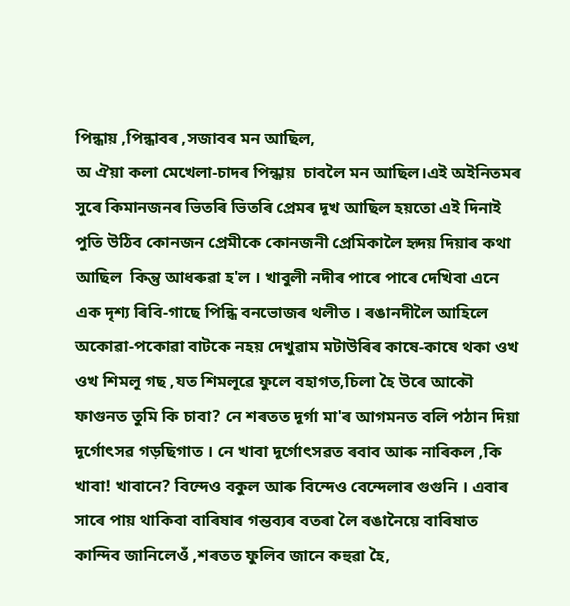পিন্ধায় ,পিন্ধাবৰ ,সজাবৰ মন আছিল,
অ ঐয়া কলা মেখেলা-চাদৰ পিন্ধায়  চাবলৈ মন আছিল।এই অইনিতমৰ সুৰে কিমানজনৰ ভিতৰি ভিতৰি প্ৰেমৰ দূখ আছিল হয়তো এই দিনাই পুতি উঠিব কোনজন প্ৰেমীকে কোনজনী প্ৰেমিকালৈ হৃদয় দিয়াৰ কথা আছিল  কিন্তু আধৰুৱা হ'ল । খাবুলী নদীৰ পাৰে পাৰে দেখিবা এনে এক দৃশ্য ৰিবি-গাছে পিন্ধি বনভোজৰ থলীত । ৰঙানদীলৈ আহিলে অকোৱা-পকোৱা বাটকে নহয় দেখুৱাম মটাউৰিৰ কাষে-কাষে থকা ওখ ওখ শিমলূ গছ ,যত শিমলূৱে ফুলে বহাগত,চিলা হৈ উৰে আকৌ ফাগুনত তুমি কি চাবা? নে শৰতত দূৰ্গা মা'ৰ আগমনত বলি পঠান দিয়া দূৰ্গোৎসৱ গড়ছিগাত । নে খাবা দূৰ্গোৎসৱত ৰবাব আৰু নাৰিকল ,কি খাবা! খাবানে? বিন্দেও বকুল আৰু বিন্দেও বেন্দেলাৰ গুগুনি । এবাৰ সাৰে পায় থাকিবা বাৰিষাৰ গন্তব্যৰ বতৰা লৈ ৰঙানৈয়ে বাৰিষাত কান্দিব জানিলেওঁ ,শৰতত ফুলিব জানে কহুৱা হৈ,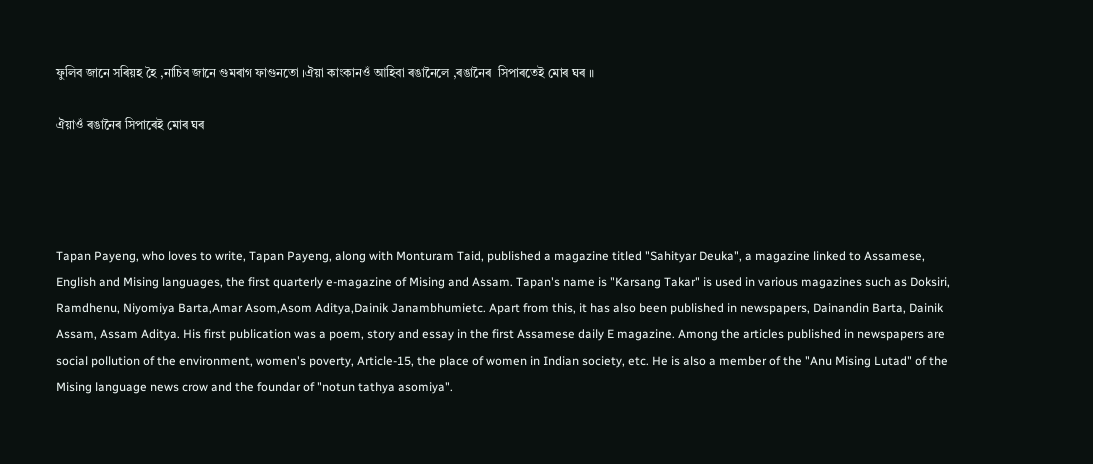ফুলিব জানে সৰিয়হ হৈ ,নাচিব জানে গুমৰাগ ফাগুনতো ।ঐয়া কাংকানওঁ আহিবা ৰঙানৈলে ,ৰঙানৈৰ  সিপাৰতেই মোৰ ঘৰ ॥

ঐয়াওঁ ৰঙানৈৰ সিপাৰেই মোৰ ঘৰ




Tapan Payeng, who loves to write, Tapan Payeng, along with Monturam Taid, published a magazine titled "Sahityar Deuka", a magazine linked to Assamese, English and Mising languages, the first quarterly e-magazine of Mising and Assam. Tapan's name is "Karsang Takar" is used in various magazines such as Doksiri, Ramdhenu, Niyomiya Barta,Amar Asom,Asom Aditya,Dainik Janambhumietc. Apart from this, it has also been published in newspapers, Dainandin Barta, Dainik Assam, Assam Aditya. His first publication was a poem, story and essay in the first Assamese daily E magazine. Among the articles published in newspapers are social pollution of the environment, women's poverty, Article-15, the place of women in Indian society, etc. He is also a member of the "Anu Mising Lutad" of the Mising language news crow and the foundar of "notun tathya asomiya".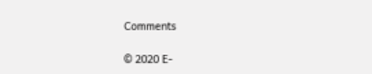Comments

© 2020 E-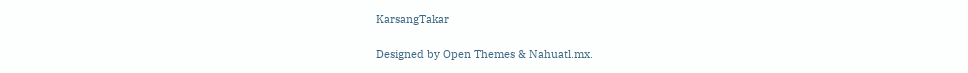KarsangTakar

Designed by Open Themes & Nahuatl.mx.